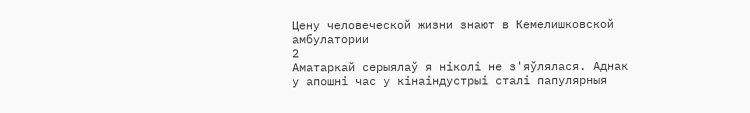Цену человеческой жизни знают в Кемелишковской амбулатории
2
Аматаркай серыялаў я ніколі не з'яўлялася. Аднак у апошні час у кінаіндустрыі сталі папулярныя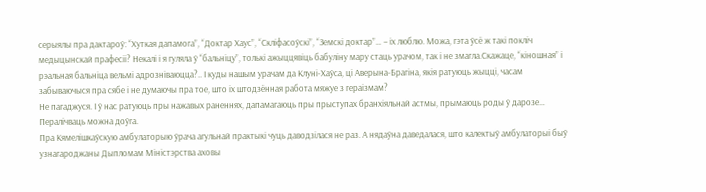серыялы пра дактароў: “Хуткая дапамога”, “Доктар Хаус”, “Скліфасоўскі”, “Земскі доктар”… – іх люблю. Можа, гэта ўсё ж такі покліч медыцынскай прафесіі? Некалі і я гуляла ў “бальніцу”, толькі ажыццявіць бабуліну мару стаць урачом, так і не змагла.Скажаце, “кіношная” і рэальная бальніца вельмі адрозніваюцца?.. І куды нашым урачам да Клуні-Хаўса, ці Аверына-Брагіна, якія ратуюць жыцці, часам забываючыся пра сябе і не думаючы пра тое, што іх штодзённая работа мяжуе з гераізмам?
Не пагаджуся. І ў нас ратуюць пры нажавых раненнях, дапамагаюць пры прыступах бранхіяльнай астмы, прымаюць роды ў дарозе… Пералічваць можна доўга.
Пра Кямелішкаўскую амбулаторыю ўрача агульнай практыкі чуць даводзілася не раз. А нядаўна даведалася, што калектыў амбулаторыі быў узнагароджаны Дыпломам Міністэрства аховы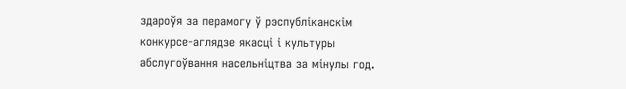здароўя за перамогу ў рэспубліканскім конкурсе-аглядзе якасці і культуры абслугоўвання насельніцтва за мінулы год.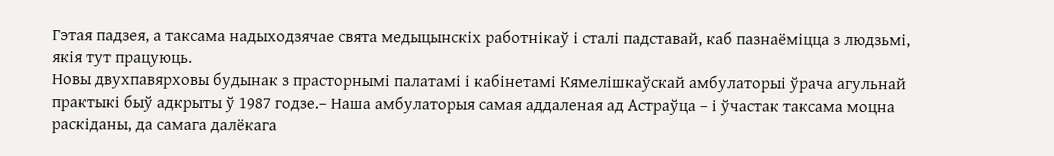Гэтая падзея, а таксама надыходзячае свята медыцынскіх работнікаў і сталі падставай, каб пазнаёміцца з людзьмі, якія тут працуюць.
Новы двухпавярховы будынак з прасторнымі палатамі і кабінетамі Кямелішкаўскай амбулаторыі ўрача агульнай практыкі быў адкрыты ў 1987 годзе.– Наша амбулаторыя самая аддаленая ад Астраўца – і ўчастак таксама моцна раскіданы, да самага далёкага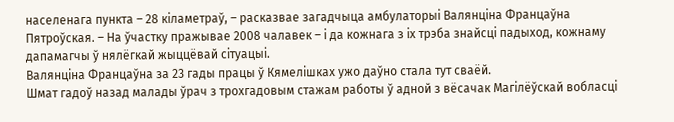населенага пункта – 28 кіламетраў, – расказвае загадчыца амбулаторыі Валянціна Францаўна Пятроўская. – На ўчастку пражывае 2008 чалавек – і да кожнага з іх трэба знайсці падыход, кожнаму дапамагчы ў нялёгкай жыццёвай сітуацыі.
Валянціна Францаўна за 23 гады працы ў Кямелішках ужо даўно стала тут сваёй.
Шмат гадоў назад малады ўрач з трохгадовым стажам работы ў адной з вёсачак Магілёўскай вобласці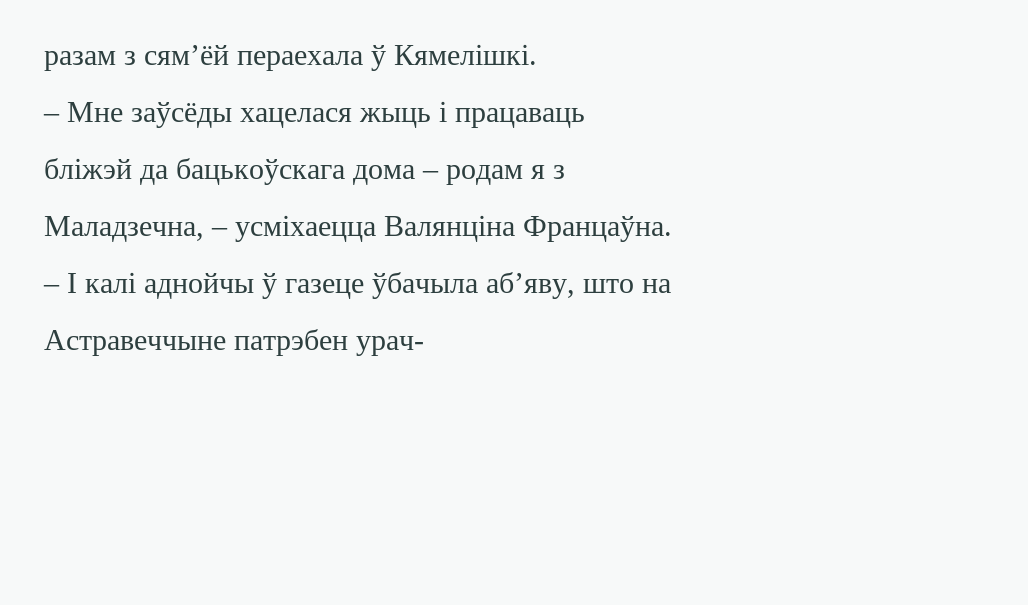разам з сям’ёй пераехала ў Кямелішкі.
– Мне заўсёды хацелася жыць і працаваць бліжэй да бацькоўскага дома – родам я з Маладзечна, – усміхаецца Валянціна Францаўна. – І калі аднойчы ў газеце ўбачыла аб’яву, што на Астравеччыне патрэбен урач-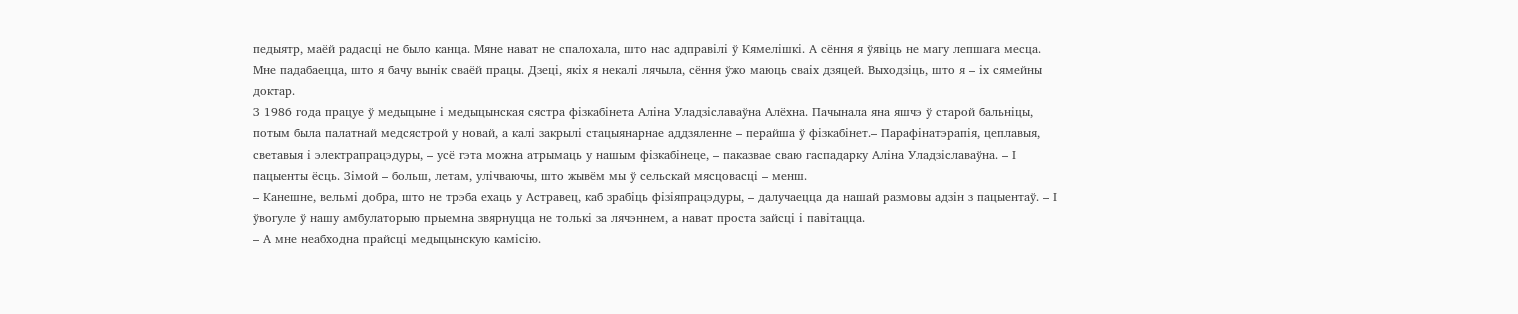педыятр, маёй радасці не было канца. Мяне нават не спалохала, што нас адправілі ў Кямелішкі. А сёння я ўявіць не магу лепшага месца. Мне падабаецца, што я бачу вынік сваёй працы. Дзеці, якіх я некалі лячыла, сёння ўжо маюць сваіх дзяцей. Выходзіць, што я – іх сямейны доктар.
З 1986 года працуе ў медыцыне і медыцынская сястра фізкабінета Аліна Уладзіславаўна Алёхна. Пачынала яна яшчэ ў старой бальніцы, потым была палатнай медсястрой у новай, а калі закрылі стацыянарнае аддзяленне – перайша ў фізкабінет.– Парафінатэрапія, цеплавыя, светавыя і электрапрацэдуры, – усё гэта можна атрымаць у нашым фізкабінеце, – паказвае сваю гаспадарку Аліна Уладзіславаўна. – І пацыенты ёсць. Зімой – больш, летам, улічваючы, што жывём мы ў сельскай мясцовасці – менш.
– Канешне, вельмі добра, што не трэба ехаць у Астравец, каб зрабіць фізіяпрацэдуры, – далучаецца да нашай размовы адзін з пацыентаў. – І ўвогуле ў нашу амбулаторыю прыемна звярнуцца не толькі за лячэннем, а нават проста зайсці і павітацца.
– А мне неабходна прайсці медыцынскую камісію.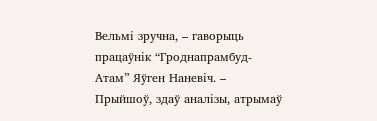Вельмі зручна, – гаворыць працаўнік “Гроднапрамбуд-Атам” Яўген Наневіч. – Прыйшоў, здаў аналізы, атрымаў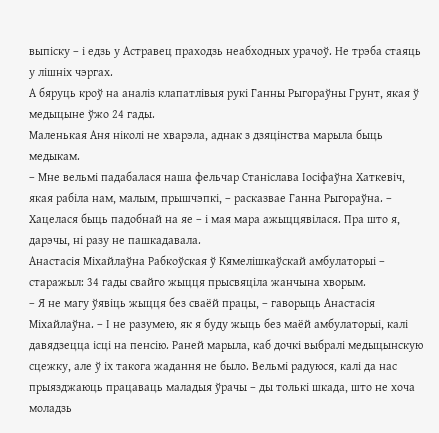выпіску – і едзь у Астравец праходзь неабходных урачоў. Не трэба стаяць у лішніх чэргах.
А бяруць кроў на аналіз клапатлівыя рукі Ганны Рыгораўны Грунт, якая ў медыцыне ўжо 24 гады.
Маленькая Аня ніколі не хварэла, аднак з дзяцінства марыла быць медыкам.
– Мне вельмі падабалася наша фельчар Станіслава Іосіфаўна Хаткевіч, якая рабіла нам, малым, прышчэпкі, – расказвае Ганна Рыгораўна. – Хацелася быць падобнай на яе – і мая мара ажыццявілася. Пра што я, дарэчы, ні разу не пашкадавала.
Анастасія Міхайлаўна Рабкоўская ў Кямелішкаўскай амбулаторыі – старажыл: 34 гады свайго жыцця прысвяціла жанчына хворым.
– Я не магу ўявіць жыцця без сваёй працы, – гаворыць Анастасія Міхайлаўна. – І не разумею, як я буду жыць без маёй амбулаторыі, калі давядзецца ісці на пенсію. Раней марыла, каб дочкі выбралі медыцынскую сцежку, але ў іх такога жадання не было. Вельмі радуюся, калі да нас прыязджаюць працаваць маладыя ўрачы – ды толькі шкада, што не хоча моладзь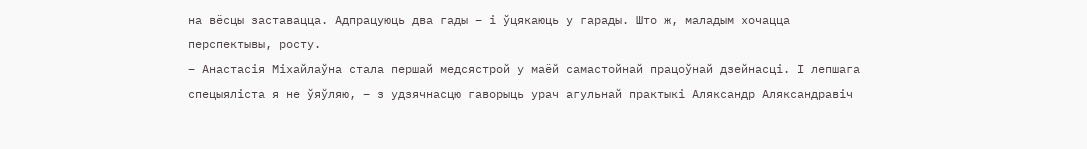на вёсцы заставацца. Адпрацуюць два гады – і ўцякаюць у гарады. Што ж, маладым хочацца перспектывы, росту.
– Анастасія Міхайлаўна стала першай медсястрой у маёй самастойнай працоўнай дзейнасці. І лепшага спецыяліста я не ўяўляю, – з удзячнасцю гаворыць урач агульнай практыкі Аляксандр Аляксандравіч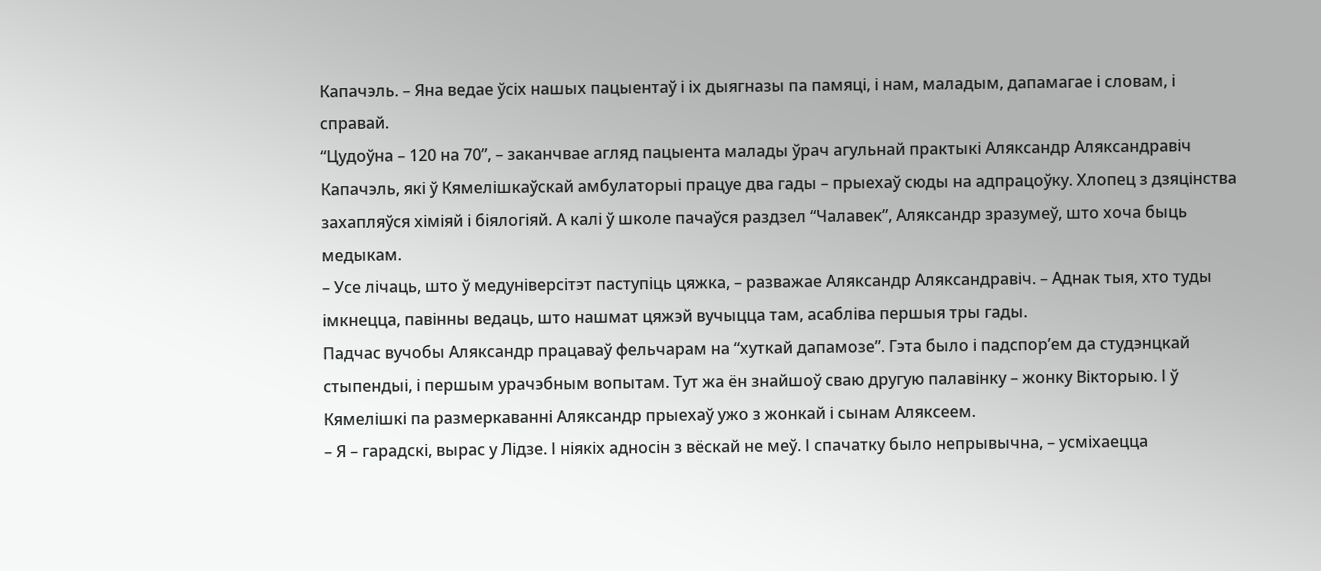Капачэль. – Яна ведае ўсіх нашых пацыентаў і іх дыягназы па памяці, і нам, маладым, дапамагае і словам, і справай.
“Цудоўна – 120 на 70”, – заканчвае агляд пацыента малады ўрач агульнай практыкі Аляксандр Аляксандравіч Капачэль, які ў Кямелішкаўскай амбулаторыі працуе два гады – прыехаў сюды на адпрацоўку. Хлопец з дзяцінства захапляўся хіміяй і біялогіяй. А калі ў школе пачаўся раздзел “Чалавек”, Аляксандр зразумеў, што хоча быць медыкам.
– Усе лічаць, што ў медуніверсітэт паступіць цяжка, – разважае Аляксандр Аляксандравіч. – Аднак тыя, хто туды імкнецца, павінны ведаць, што нашмат цяжэй вучыцца там, асабліва першыя тры гады.
Падчас вучобы Аляксандр працаваў фельчарам на “хуткай дапамозе”. Гэта было і падспор’ем да студэнцкай стыпендыі, і першым урачэбным вопытам. Тут жа ён знайшоў сваю другую палавінку – жонку Вікторыю. І ў Кямелішкі па размеркаванні Аляксандр прыехаў ужо з жонкай і сынам Аляксеем.
– Я – гарадскі, вырас у Лідзе. І ніякіх адносін з вёскай не меў. І спачатку было непрывычна, – усміхаецца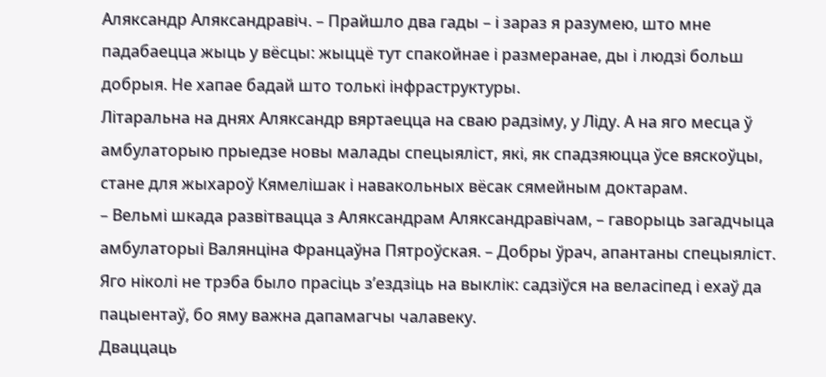Аляксандр Аляксандравіч. – Прайшло два гады – і зараз я разумею, што мне падабаецца жыць у вёсцы: жыццё тут спакойнае і размеранае, ды і людзі больш добрыя. Не хапае бадай што толькі інфраструктуры.
Літаральна на днях Аляксандр вяртаецца на сваю радзіму, у Ліду. А на яго месца ў амбулаторыю прыедзе новы малады спецыяліст, які, як спадзяюцца ўсе вяскоўцы, стане для жыхароў Кямелішак і навакольных вёсак сямейным доктарам.
– Вельмі шкада развітвацца з Аляксандрам Аляксандравічам, – гаворыць загадчыца амбулаторыі Валянціна Францаўна Пятроўская. – Добры ўрач, апантаны спецыяліст. Яго ніколі не трэба было прасіць з’ездзіць на выклік: садзіўся на веласіпед і ехаў да пацыентаў, бо яму важна дапамагчы чалавеку.
Дваццаць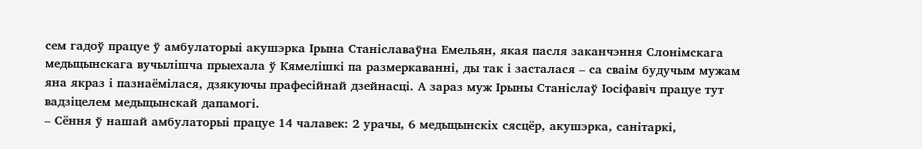сем гадоў працуе ў амбулаторыі акушэрка Ірына Станіславаўна Емельян, якая пасля заканчэння Слонімскага медыцынскага вучылішча прыехала ў Кямелішкі па размеркаванні, ды так і засталася – са сваім будучым мужам яна якраз і пазнаёмілася, дзякуючы прафесійнай дзейнасці. А зараз муж Ірыны Станіслаў Іосіфавіч працуе тут вадзіцелем медыцынскай дапамогі.
– Сёння ў нашай амбулаторыі працуе 14 чалавек: 2 урачы, 6 медыцынскіх сясцёр, акушэрка, санітаркі,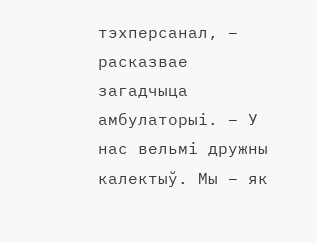тэхперсанал, – расказвае загадчыца амбулаторыі. – У нас вельмі дружны калектыў. Мы – як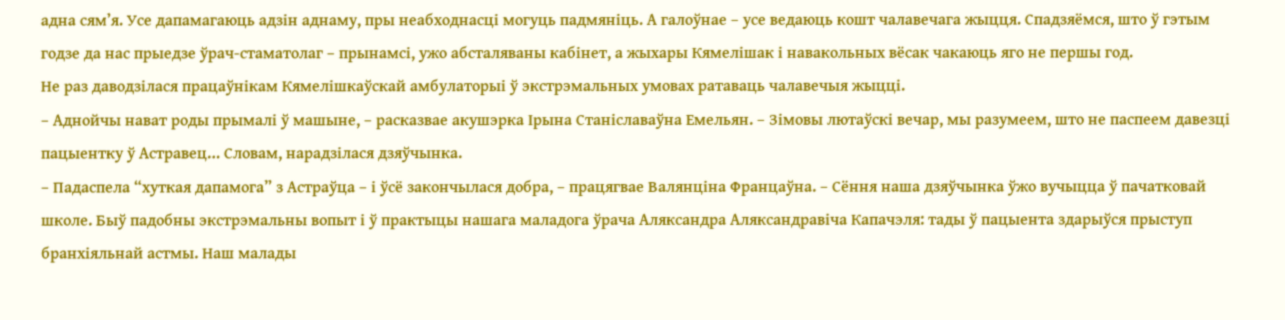адна сям’я. Усе дапамагаюць адзін аднаму, пры неабходнасці могуць падмяніць. А галоўнае – усе ведаюць кошт чалавечага жыцця. Спадзяёмся, што ў гэтым годзе да нас прыедзе ўрач-стаматолаг – прынамсі, ужо абсталяваны кабінет, а жыхары Кямелішак і навакольных вёсак чакаюць яго не першы год.
Не раз даводзілася працаўнікам Кямелішкаўскай амбулаторыі ў экстрэмальных умовах ратаваць чалавечыя жыцці.
– Аднойчы нават роды прымалі ў машыне, – расказвае акушэрка Ірына Станіславаўна Емельян. – Зімовы лютаўскі вечар, мы разумеем, што не паспеем давезці пацыентку ў Астравец… Словам, нарадзілася дзяўчынка.
– Падаспела “хуткая дапамога” з Астраўца – і ўсё закончылася добра, – працягвае Валянціна Францаўна. – Сёння наша дзяўчынка ўжо вучыцца ў пачатковай школе. Быў падобны экстрэмальны вопыт і ў практыцы нашага маладога ўрача Аляксандра Аляксандравіча Капачэля: тады ў пацыента здарыўся прыступ бранхіяльнай астмы. Наш малады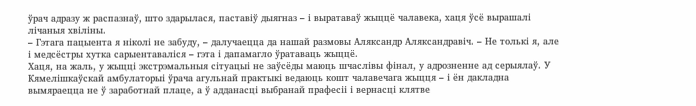ўрач адразу ж распазнаў, што здарылася, паставіў дыягназ – і выратаваў жыццё чалавека, хаця ўсё вырашалі лічаныя хвіліны.
– Гэтага пацыента я ніколі не забуду, – далучаецца да нашай размовы Аляксандр Аляксандравіч. – Не толькі я, але і медсёстры хутка сарыентаваліся – гэта і дапамагло ўратаваць жыццё.
Хаця, на жаль, у жыцці экстрэмальныя сітуацыі не заўсёды маюць шчаслівы фінал, у адрозненне ад серыялаў. У Кямелішкаўскай амбулаторыі ўрача агульнай практыкі ведаюць кошт чалавечага жыцця – і ён дакладна вымяраецца не ў заработнай плаце, а ў адданасці выбранай прафесіі і вернасці клятве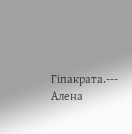Гіпакрата.---
Алена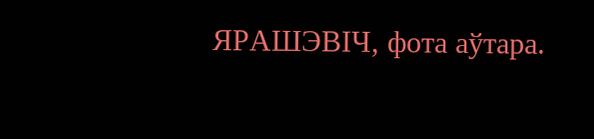ЯРАШЭВІЧ, фота аўтара.